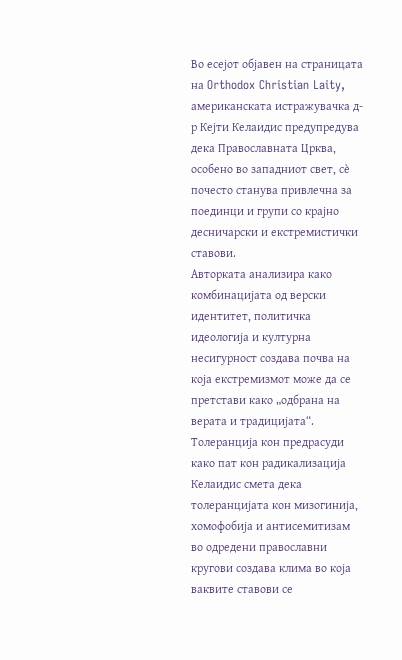Во есејот објавен на страницата на Orthodox Christian Laity, американската истражувачка д-р Кејти Келаидис предупредува дека Православната Црква, особено во западниот свет, сè почесто станува привлечна за поединци и групи со крајно десничарски и екстремистички ставови.
Авторката анализира како комбинацијата од верски идентитет, политичка идеологија и културна несигурност создава почва на која екстремизмот може да се претстави како „одбрана на верата и традицијата“.
Толеранција кон предрасуди како пат кон радикализација
Келаидис смета дека толеранцијата кон мизогинија, хомофобија и антисемитизам во одредени православни кругови создава клима во која ваквите ставови се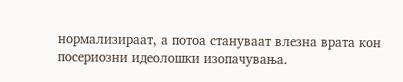нормализираат, а потоа стануваат влезна врата кон посериозни идеолошки изопачувања.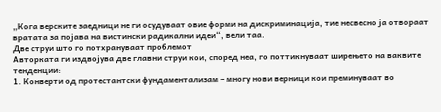„Кога верските заедници не ги осудуваат овие форми на дискриминација, тие несвесно ја отвораат вратата за појава на вистински радикални идеи“, вели таа.
Две струи што го потхрануваат проблемот
Авторката ги издвојува две главни струи кои, според неа, го поттикнуваат ширењето на ваквите тенденции:
1. Конверти од протестантски фундаментализам – многу нови верници кои преминуваат во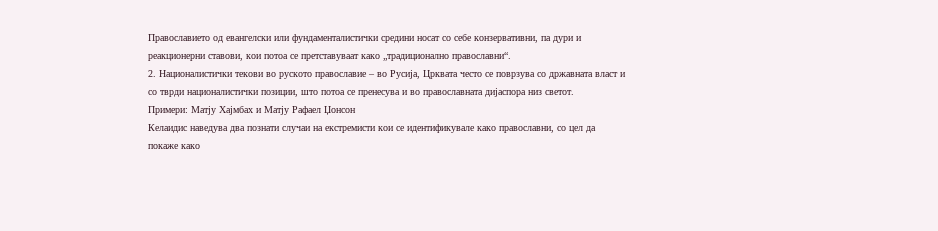Православието од евангелски или фундаменталистички средини носат со себе конзервативни, па дури и реакционерни ставови, кои потоа се претставуваат како „традиционално православни“.
2. Националистички текови во руското православие – во Русија, Црквата често се поврзува со државната власт и со тврди националистички позиции, што потоа се пренесува и во православната дијаспора низ светот.
Примери: Матју Хајмбах и Матју Рафаел Џонсон
Келаидис наведува два познати случаи на екстремисти кои се идентификувале како православни, со цел да покаже како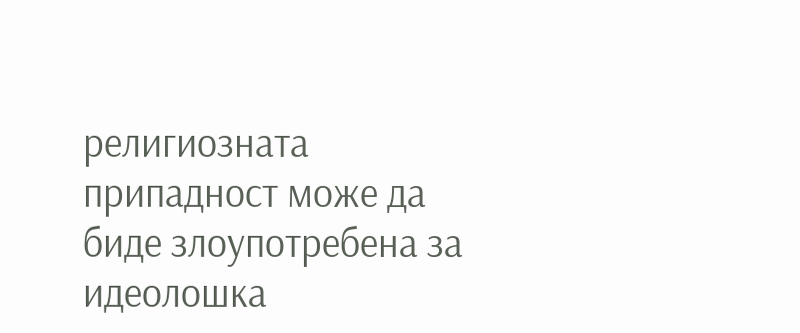религиозната припадност може да биде злоупотребена за идеолошка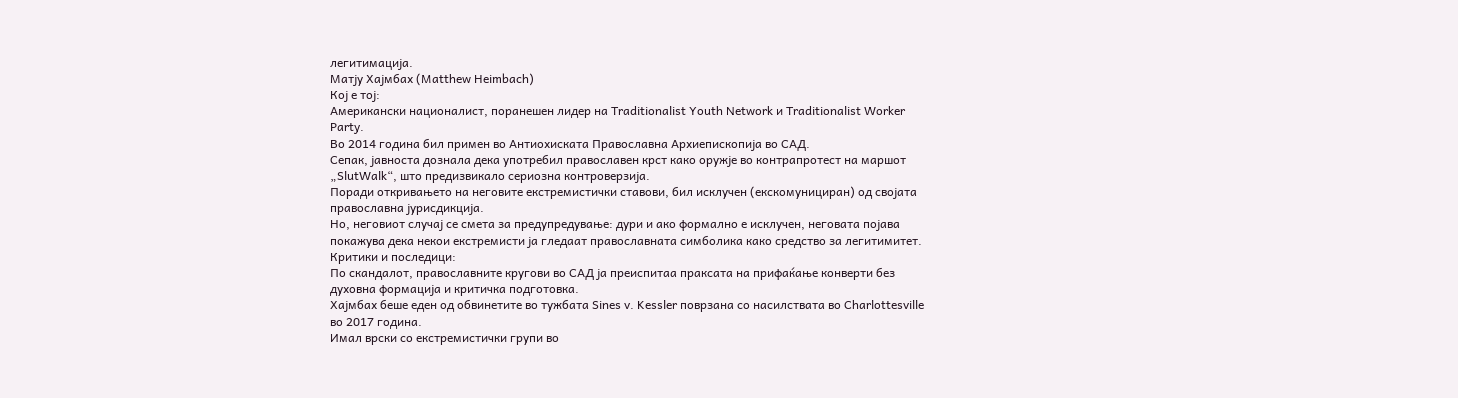легитимација.
Матју Хајмбах (Matthew Heimbach)
Кој е тој:
Американски националист, поранешен лидер на Traditionalist Youth Network и Traditionalist Worker Party.
Во 2014 година бил примен во Антиохиската Православна Архиепископија во САД.
Сепак, јавноста дознала дека употребил православен крст како оружје во контрапротест на маршот „SlutWalk“, што предизвикало сериозна контроверзија.
Поради откривањето на неговите екстремистички ставови, бил исклучен (екскомунициран) од својата православна јурисдикција.
Но, неговиот случај се смета за предупредување: дури и ако формално е исклучен, неговата појава покажува дека некои екстремисти ја гледаат православната симболика како средство за легитимитет.
Критики и последици:
По скандалот, православните кругови во САД ја преиспитаа праксата на прифаќање конверти без духовна формација и критичка подготовка.
Хајмбах беше еден од обвинетите во тужбата Sines v. Kessler поврзана со насилствата во Charlottesville во 2017 година.
Имал врски со екстремистички групи во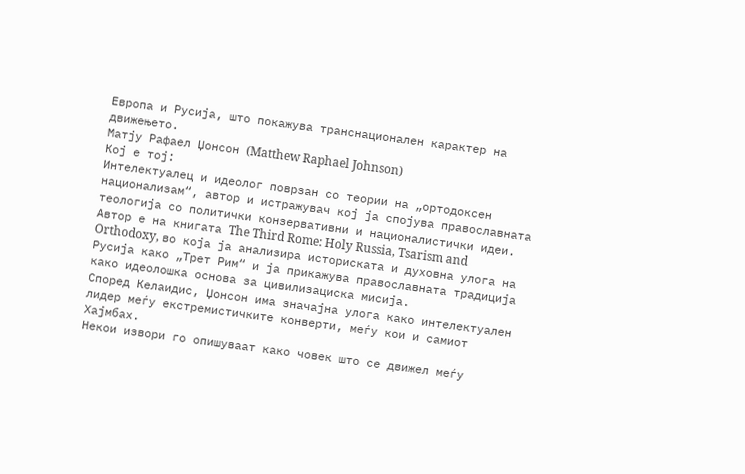Европа и Русија, што покажува транснационален карактер на движењето.
Матју Рафаел Џонсон (Matthew Raphael Johnson)
Кој е тој:
Интелектуалец и идеолог поврзан со теории на „ортодоксен национализам“, автор и истражувач кој ја спојува православната теологија со политички конзервативни и националистички идеи.
Автор е на книгата The Third Rome: Holy Russia, Tsarism and Orthodoxy, во која ја анализира историската и духовна улога на Русија како „Трет Рим“ и ја прикажува православната традиција како идеолошка основа за цивилизациска мисија.
Според Келаидис, Џонсон има значајна улога како интелектуален лидер меѓу екстремистичките конверти, меѓу кои и самиот Хајмбах.
Некои извори го опишуваат како човек што се движел меѓу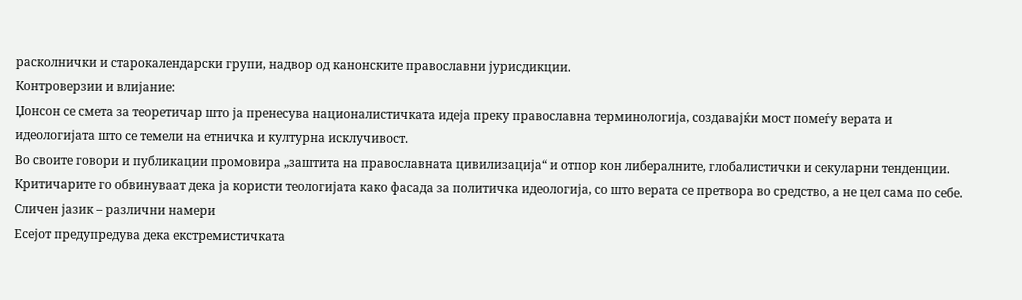расколнички и старокалендарски групи, надвор од канонските православни јурисдикции.
Контроверзии и влијание:
Џонсон се смета за теоретичар што ја пренесува националистичката идеја преку православна терминологија, создавајќи мост помеѓу верата и идеологијата што се темели на етничка и културна исклучивост.
Во своите говори и публикации промовира „заштита на православната цивилизација“ и отпор кон либералните, глобалистички и секуларни тенденции.
Критичарите го обвинуваат дека ја користи теологијата како фасада за политичка идеологија, со што верата се претвора во средство, а не цел сама по себе.
Сличен јазик – различни намери
Есејот предупредува дека екстремистичката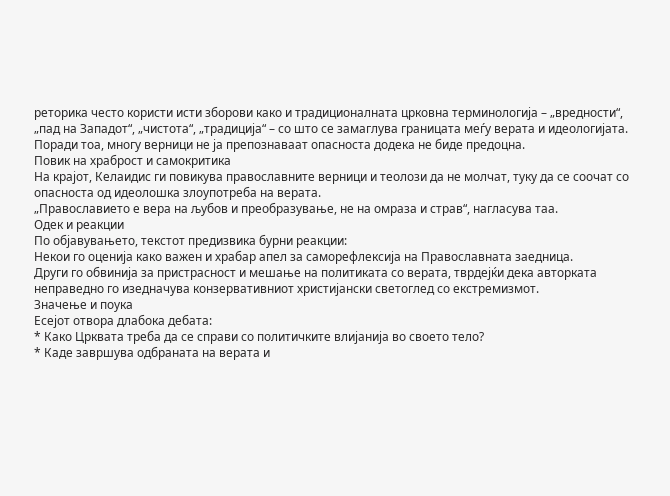реторика често користи исти зборови како и традиционалната црковна терминологија – „вредности“, „пад на Западот“, „чистота“, „традиција“ – со што се замаглува границата меѓу верата и идеологијата.
Поради тоа, многу верници не ја препознаваат опасноста додека не биде предоцна.
Повик на храброст и самокритика
На крајот, Келаидис ги повикува православните верници и теолози да не молчат, туку да се соочат со опасноста од идеолошка злоупотреба на верата.
„Православието е вера на љубов и преобразување, не на омраза и страв“, нагласува таа.
Одек и реакции
По објавувањето, текстот предизвика бурни реакции:
Некои го оценија како важен и храбар апел за саморефлексија на Православната заедница.
Други го обвинија за пристрасност и мешање на политиката со верата, тврдејќи дека авторката неправедно го изедначува конзервативниот христијански светоглед со екстремизмот.
Значење и поука
Есејот отвора длабока дебата:
* Како Црквата треба да се справи со политичките влијанија во своето тело?
* Каде завршува одбраната на верата и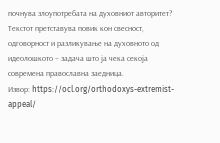почнува злоупотребата на духовниот авторитет?
Текстот претставува повик кон свесност, одговорност и разликување на духовното од идеолошкото – задача што ја чека секоја современа православна заедница.
Извор: https://ocl.org/orthodoxys-extremist-appeal/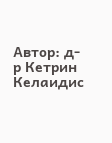Автор: д-р Кетрин Келаидис